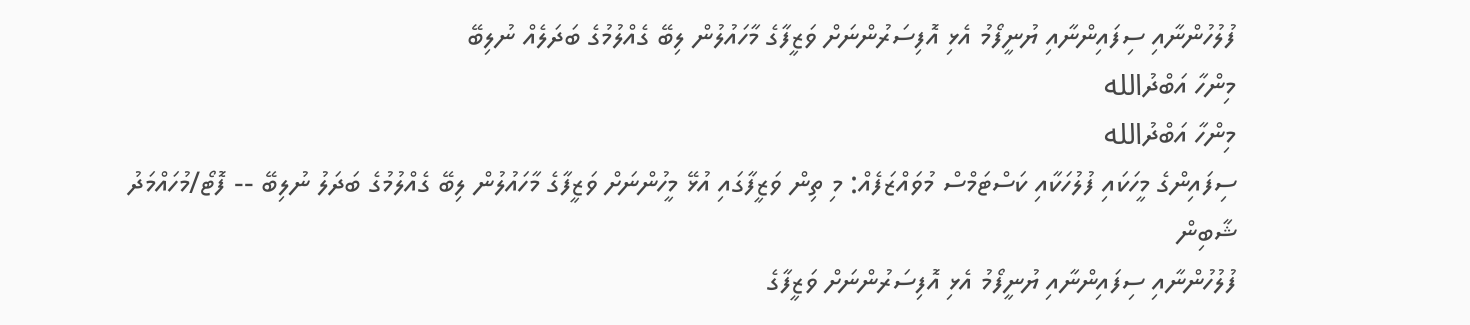ފުލުހުންނާއި ސިފައިންނާއި ޔުނީފޯމު އެޅި އޮފިސަރުންނަށް ވަޒީފާގެ މާހައުލުން ލިބޭ ގެއްލުމުގެ ބަދަލެއް ނުލިބޭ
މިންހާ އަބްދުالله
މިންހާ އަބްދުالله
ސިފައިންގެ މީހަކައި ފުލުހަކާއި ކަސްޓަމްސް މުވައްޒަފެއް: މި ތިން ވަޒީފާގައި އުޅޭ މީހުންނަށް ވަޒީފާގެ މާހައުލުން ލިބޭ ގެއްލުމުގެ ބަދަލު ނުލިބޭ -- ފޮޓޯ/މުހައްމަދު ޝާބިން
ފުލުހުންނާއި ސިފައިންނާއި ޔުނީފޯމު އެޅި އޮފިސަރުންނަށް ވަޒީފާގެ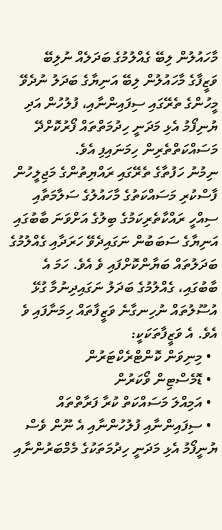މާހައުލުން ލިބޭ ގެއްލުމުގެ ބަދަލެއް ނުލިބޭ
ވަޒީފާގެ މާހައުލުން ލިބޭ އަނިޔާގެ ބަދަލު ނުދެވޭ މީހުންގެ ތެރޭގައި ސިފައިންނާއި، ފުލުހުން އަދި ޔުނިފޯމު އެޅި މަދަނީ ހިދުމަތްތައް ފޯރުކޮށްދޭ މަސައްކަތްތެރިން ހިމަނައިފި އެވެ.
ނިމުނު ހަފުތާގެ ތެރޭގައި ރައްޔިތުންގެ މަޖިލީހުން ފާސްކުރި މަސައްކަތުގެ މާހައުލުގެ ސަލާމަތާއި ސިއްހީ ރައްކާތެރިކަމުގެ ބިލުގެ އަށްވަނަ ބާބުގައި އަނިޔާގެ ސަބަބުން ނަގައިދެވޭ ހަރަދާއި ގެއްލުމުގެ ބަދަލުތައް ބަޔާންކޮށްފައި ވެ އެވެ. ހަމަ އެ ބާބުގައި، ގެއްލުމުގެ ބަދަލު ނަގައިދިނުމާ ގުޅޭ އުސޫލުތައް ނުހިނގާނެ ވަޒީފާތައް ހިމަނާފައި ވެ އެވެ. އެ ވަޒީފާތަކަކީ:
  • މިނިވަން ކޮންޓްރެކްޓަރުން
  • ޑޮމެސްޓިން ވޯކަރުން
  • އަމިއްލަ މަސައްކަތް ކުރާ ފަރާތްތައް
  • ސިފައިންނާއި ފުލުހުންނާއި އެ ނޫން ވެސް ޔުނީފޯމު އެޅި މަދަނީ ހިދުމަތަކުގެ މެމްބަރުންނާއި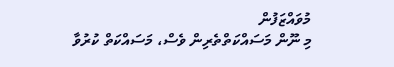މުވައްޒަފުން
މި ނޫން މަސައްކަތްތެރިން ވެސް، މަސައްކަތް ކުރުވާ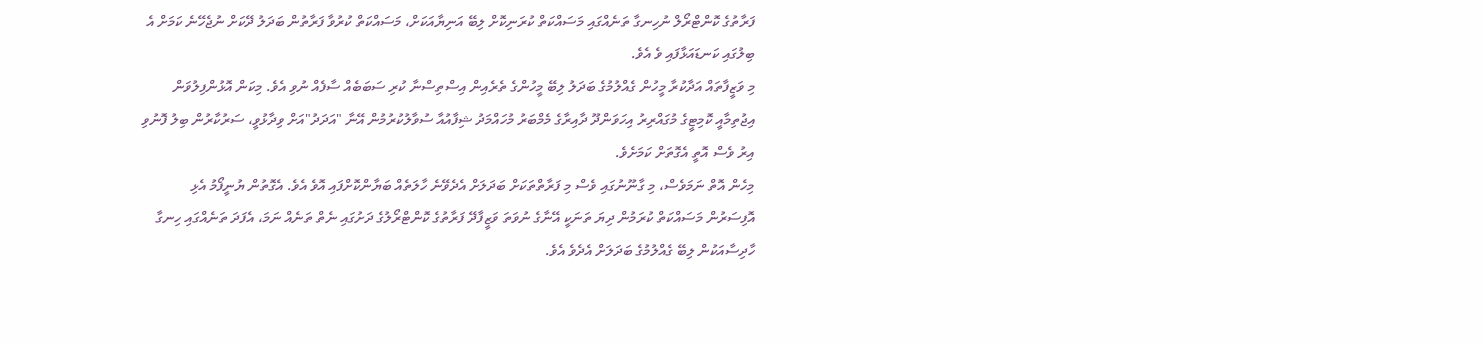ފަރާތުގެ ކޮންޓްރޯލް ނުހިނގާ ތަނެއްގައި މަސައްކަތް ކުރަނިކޮށް ލިބޭ އަނިޔާއަކަށް، މަސައްކަތް ކުރުވާ ފަރާތުން ބަދަލު ދޭކަށް ނުޖެހޭނެ ކަމަށް އެ ބިލުގައި ކަނޑައަޅާފައި ވެ އެވެ.
މި ވަޒީފާތައް އަދާކުރާ މީހުން ގެއްލުމުގެ ބަދަލު ލިބޭ މީހުންގެ ތެރެއިން އިސްތިސްނާ ކުރި ސަބަބެއް ސާފެއް ނުވި އެވެ. މިކަން އޮޅުންފިލުވަން އިޖުތިމާއީ ކޮމިޓީގެ މުގައްރިރު އިހަވަންދޫ ދާއިރާގެ މެމްބަރު މުހައްމަދު ޝިފާއުއާ ސުވާލުކުރުމުން އޭނާ "އަދަދު"އަށް ވިދާޅުވީ، ސަރުކާރުން ބިލު ފޮނުވި އިރު ވެސް އޮތީ އެގޮތަށް ކަމަށެވެ.
މިހެން އޮތް ނަމަވެސް، މި ގާނޫނުގައި ވެސް މި ފަރާތްތަކަށް ބަދަލަށް އެދެވޭނެ ހާލަތެއް ބަޔާންކޮށްފައި އޮވެ އެވެ. އެގޮތުން ޔުނީފޯމު އެޅި އޮފިސަރުން މަސައްކަތް ކުރަމުން ދިޔަ ތަނަކީ އޭނާގެ ނުވަތަ ވަޒީފާދޭ ފަރާތުގެ ކޮންޓްރޯލުގެ ދަށުގައި ނެތް ތަނެއް ނަމަ، އެފަދަ ތަނެއްގައި ހިނގާ ހާދިސާއަކުން ލިބޭ ގެއްލުމުގެ ބަދަލަށް އެދެވެ އެވެ.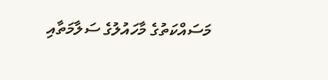މަސައްކަތުގެ މާހައުލުގެ ސަލާމަތާއި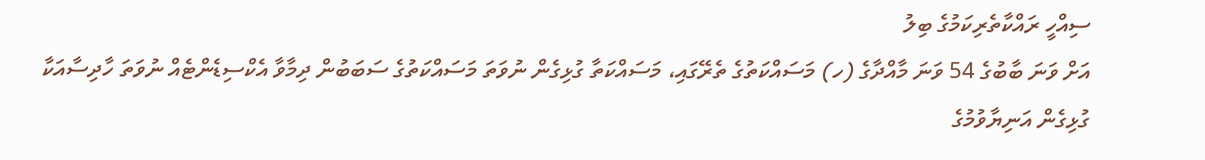ސިއްހީ ރައްކާތެރިކަމުގެ ބިލު
އަށް ވަނަ ބާބުގެ 54 ވަނަ މާއްދާގެ (ހ) މަސައްކަތުގެ ތެރޭގައި، މަސައްކަތާ ގުޅިގެން ނުވަތަ މަސައްކަތުގެ ސަބަބުން ދިމާވާ އެކްސިޑެންޓެއް ނުވަތަ ހާދިސާއަކާ ގުޅިގެން އަނިޔާވުމުގެ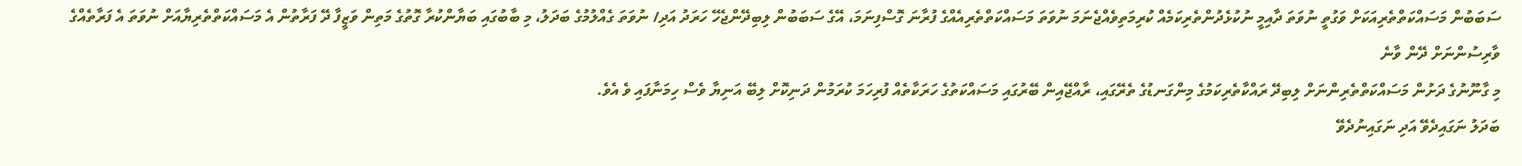ސަބަބުން މަސައްކަތްތެރިއަކަށް ވަގުތީ ނުވަތަ ދާއިމީ ނުކުޅެދުންތެރިކަމެއް ކުރިމަތިވެއްޖެނަމަ ނުވަތަ މަސައްކަތްތެރިއެއްގެ ފުރާނަ ގޮސްފިނަމަ، އޭގެ ސަބަބުން ލިބިދޭންޖެހޭ ހަރަދު އަދި/ ނުވަތަ ގެއްލުމުގެ ބަދަލު، މި ބާބުގައި ބަޔާންކުރާ ގޮތުގެ މަތިން ވަޒީފާ ދޭ ފަރާތުން އެ މަސައްކަތްތެރިޔާއަށް ނުވަތަ އެ ފަރާތެއްގެ ވާރިސުންނަށް ދޭން ވާނެ
މި ގާނޫނުގެ ދަށުން މަސައްކަތްތެރިންނަށް ލިބިދޭ ރައްކާތެރިކަމުގެ މިންގަނޑުގެ ތެރޭގައި، ރާއްޖޭއިން ބޭރުގައި މަސައްކަތުގެ ހަރަކާތެއް ފުރިހަމަ ކުރަމުން ދަނިކޮށް ލިބޭ އަނިޔާ ވެސް ހިމަނާފައި ވެ އެވެ.
ބަދަލު ނަގައިދެވޭ އަދި ނަގައިނުދެވޭ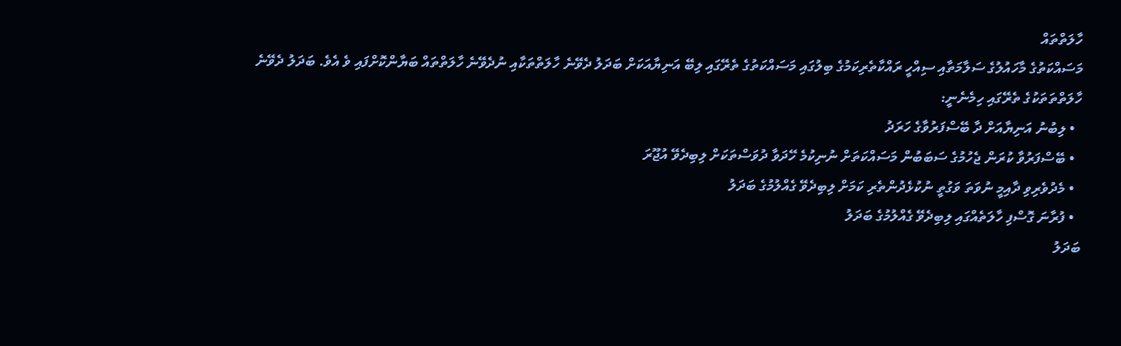ހާލަތްތައް
މަސައްކަތުގެ މާހައުލުގެ ސަލާމަތާއި ސިއްހީ ރައްކާތެރިކަމުގެ ބިލުގައި މަސައްކަތުގެ ތެރޭގައި ލިބޭ އަނިޔާއަކަށް ބަދަލު ދެވޭނެ ހާލަތްތަކާއި ނުދެވޭނެ ހާލަތްތައް ބަޔާންކޮށްފައި ވެ އެވެ. ބަދަލު ދެވޭނެ ހާލަތްތަތަކުގެ ތެރޭގައި ހިމެނެނީ:
  • ލިބުނު އަނިޔާއަށް ދާ ބޭސްފަރުވާގެ ހަރަދު
  • ބޭސްފަރުވާ ކުރަން ޖެހުމުގެ ސަބަބުން މަސައްކަތަށް ނުނިކުމެ ހޭދަވާ ދުވަސްތަކަށް ލިބިދެވޭ އުޖޫރަ
  • މެދުވެރިވި ދާއިމީ ނުވަތަ ވަގުތީ ނުކުޅެދުންތެރި ކަމަށް ލިބިދެވޭ ގެއްލުމުގެ ބަދަލު
  • ފުރާނަ ގޮސްފި ހާލަތެއްގައި ލިބިދެވޭ ގެއްލުމުގެ ބަދަލު
ބަދަލު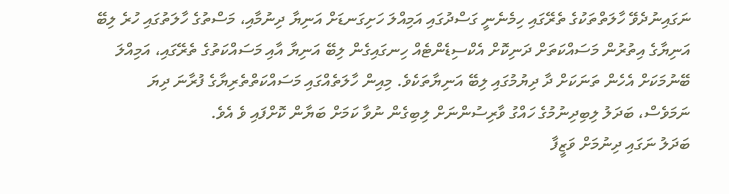ނަގައިނުދެވޭ ހާލަތްތަކުގެ ތެރޭގައި ހިމެނެނީ ގަސްދުގައި އަމިއްލަ ހަށިގަނޑަށް އަނިޔާ ދިނުމާއި، މަސްތުގެ ހާލަތުގައި ހުރެ ލިބޭ އަނިޔާގެ އިތުރުން މަސައްކަތަށް ދަނިކޮށް އެކްސިޑެންޓެއް ހިނގައިގެން ލިބޭ އަނިޔާ އާއި މަސައްކަތުގެ ތެރޭގައި، އަމިއްލަ ބޭނުމަކަށް އެހެން ތަނަކަށް ދާ ދިޔުމުގައި ލިބޭ އަނިޔާތަކެވެ. މިއިން ހާލަތެއްގައި މަސައްކަތްތެރިޔާގެ ފުރާނަ ދިޔަ ނަމަވެސް، ބަދަލު ލިބިދިނުމުގެ ހައްގު ވާރިސުންނަށް ލިބިގެން ނުވާ ކަމަށް ބަޔާން ކޮށްފައި ވެ އެވެ.
ބަދަލު ނަގައި ދިނުމަށް ވަޒީފާ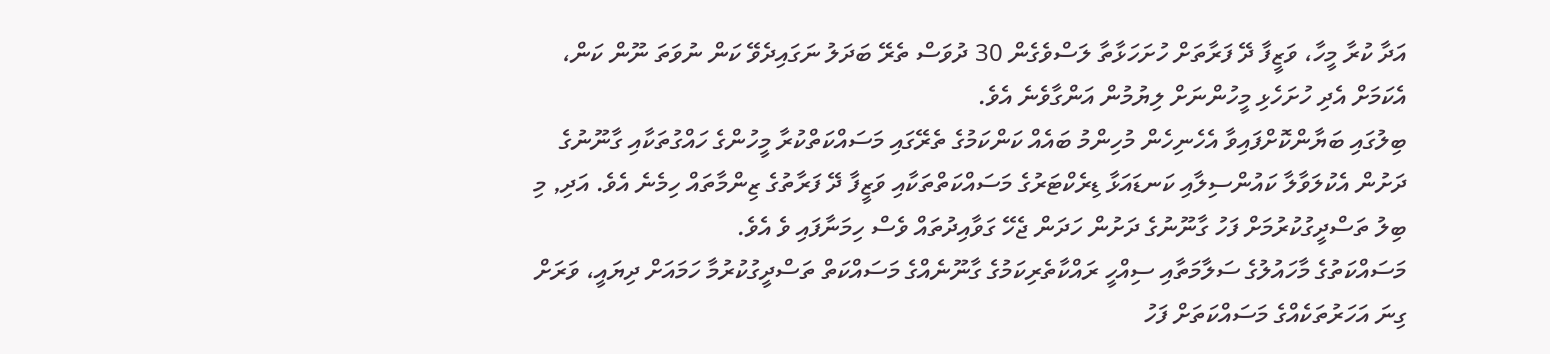އަދާ ކުރާ މީހާ، ވަޒީފާ ދޭ ފަރާތަށް ހުށަހަޅާތާ ލަސްވެގެން 30 ދުވަސް ތެރޭ ބަދަލު ނަގައިދެވޭ ކަން ނުވަތަ ނޫން ކަން، އެކަމަށް އެދި ހުށަހެޅި މީހުންނަށް ލިޔުމުން އަންގާވެނެ އެވެ.
ބިލުގައި ބަޔާންކޮށްފައިވާ އެހެނިހެން މުހިންމު ބައެއް ކަންކަމުގެ ތެރޭގައި މަސައްކަތްކުރާ މީހުންގެ ހައްގުތަކާއި ގާނޫނުގެ ދަށުން އެކުލަވާލާ ކައުންސިލާއި ކަނޑައަޅާ ޑިރެކްޓަރުގެ މަސައްކަތްތަކާއި ވަޒީފާ ދޭ ފަރާތުގެ ޒިންމާތައް ހިމެނެ އެވެ. އަދި, މި ބިލު ތަސްދީގުކުރުމަށް ފަހު ގާނޫނުގެ ދަށުން ހަދަން ޖެހޭ ގަވާއިދުތައް ވެސް ހިމަނާފައި ވެ އެވެ.
މަސައްކަތުގެ މާހައުލުގެ ސަލާމަތާއި ސިއްހީ ރައްކާތެރިކަމުގެ ގާނޫނެއްގެ މަސައްކަތް ތަސްދީގުކުރުމާ ހަމައަށް ދިޔައީ، ވަރަށް ގިނަ އަހަރުތަކެއްގެ މަސައްކަތަށް ފަހު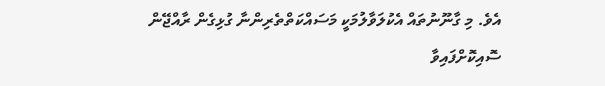އެވެ. މި ގާނޫނުތައް އެކުލަވާލުމަކީ މަސައްކަތްތެރިންނާ ގުޅިގެން ރާއްޖޭން ސޮއިކޮށްފައިވާ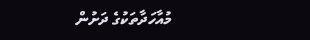މުއާހަދާތަކުގެ ދަށުން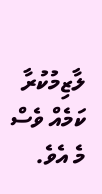ލާޒިމުކުރާ ކަމެއް ވެސް މެ އެވެ.